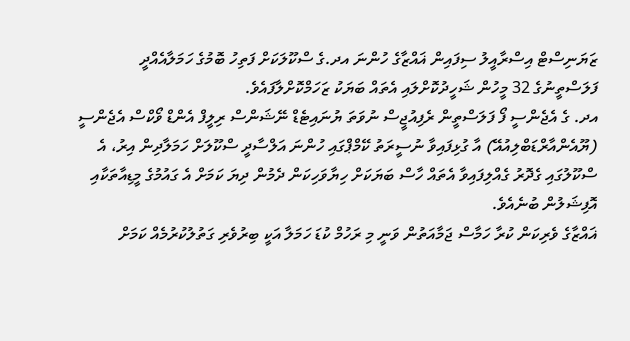ޒަޔަނިސްޓް އިސްރާއީލު ސިފައިން ޣައްޒާގެ ހުންނަ އދ.ގެ ސްކޫލަކަށް ފަތިހު ބޮމުގެ ހަމަލާއެއްދީ ފަލަސްތީނުގެ 32 މީހުން ޝަހީދުކޮށްލައި އެތައް ބަޔަކު ޒަހަމްކޮށްލާފައެވެ.
އދ. ގެ އެޖެންސީ ފޯ ފަލަސްތީން ރެފިއުޖީސް ނުވަތަ ޔުނައިޓެޑް ނޭޝަންސް ރިލީފް އެންޑް ވޯކްސް އެޖެންސީ (ޔޫއެންއާރްޑަބްލިއުއޭ) އާ ގުޅިފައިވާ ނުސީރަތު ކޭމްޕްގައި ހުންނަ އަލްސާދީ ސްކޫލަށް ހަމަލާދިން އިރު، އެ ސްކޫލުގައި ގެދޮރު ގެއްލިފައިވާ އެތައް ހާސް ބަޔަކަށް ހިޔާވަހިކަން ދެމުން ދިޔަ ކަމަށް އެ ގައުމުގެ މީޑިއާތަކާއި އޮފިޝަލުން ބުނެއެވެ.
ޣައްޒާގެ ވެރިކަން ކުރާ ހަމާސް ޖަމާއަތުން ވަނީ މި ރަހުމް ކުޑަ ހަމަލާ އަކީ ބިރުވެރި ގަތުލުކުރުމެއް ކަމަށް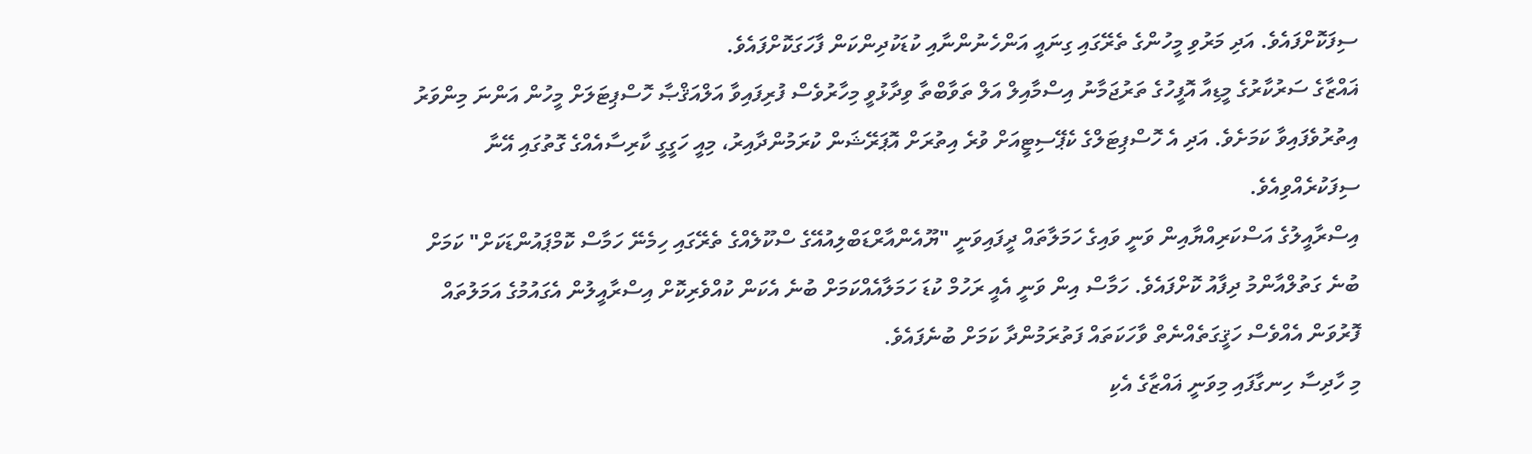ސިފަކޮށްފައެވެ. އަދި މަރުވި މީހުންގެ ތެރޭގައި ގިނައީ އަންހެނުންނާއި ކުޑަކުދިންކަން ފާހަގަކޮށްފައެވެ.
ޣައްޒާގެ ސަރުކާރުގެ މީޑިއާ އޮފީހުގެ ތަރުޖަމާނު އިސްމާއިލް އަލް ތަވާބްތާ ވިދާޅުވީ މިހާރުވެސް ފުރިފައިވާ އަލްއަޤްޞާ ހޮސްޕިޓަލަށް މީހުން އަންނަ މިންވަރު އިތުރުވެފައިވާ ކަމަށެވެ. އަދި އެ ހޮސްޕިޓަލްގެ ކެޕޭސިޓީއަށް ވުރެ އިތުރަށް އޮޕަރޭޝަން ކުރަމުންދާއިރު، މިއީ ހަގީގީ ކާރިސާއެއްގެ ގޮތުގައި އޭނާ ސިފަކުރެއްވިއެވެ.
އިސްރާއީލުގެ އަސްކަރިއްޔާއިން ވަނީ ވައިގެ ހަމަލާތައް ދީފައިވަނީ "ޔޫއެންއާރްޑަބްލިއުއޭގެ ސްކޫލެއްގެ ތެރޭގައި ހިމެނޭ ހަމާސް ކޮމްޕައުންޑަކަށް" ކަމަށް ބުނެ ގަތުލްއާންމު ދިފާއު ކޮށްފައެވެ. ހަމާސް އިން ވަނީ އެއީ ރަހުމް ކުޑަ ހަމަލާއެއްކަމަށް ބުނެ އެކަން ކުއްވެރިކޮށް އިސްރާއީލުން އެގައުމުގެ އަމަލުތައް ފޮރުވަން އެއްވެސް ހަޤީގަތެއްނެތް ވާހަކަތައް ފަތުރަމުންދާ ކަމަށް ބުނެފައެވެ.
މި ހާދިސާ ހިނގާފައި މިވަނީ ޣައްޒާގެ އެކި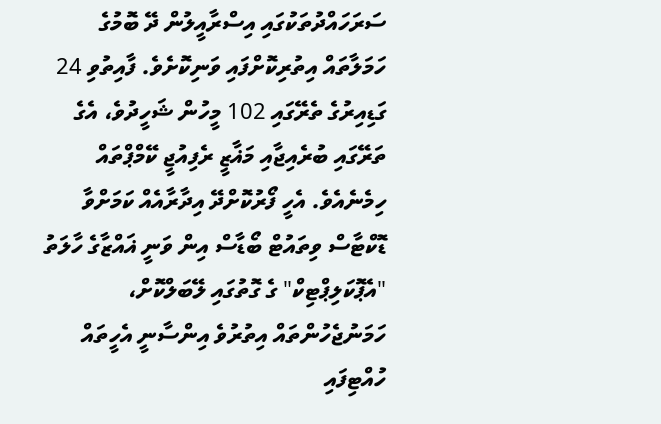ސަރަހައްދުތަކުގައި އިސްރާއީލުން ދޭ ބޮމުގެ ހަމަލާތައް އިތުރިކޮށްފައި ވަނިކޮށެވެ. ފާއިތުވި 24 ގަޑިއިރުގެ ތެރޭގައި 102 މީހުން ޝަހީދުވެ، އެގެ ތަރޭގައި ބުރެއިޖާއި މަޣާޒީ ރެފިއުޖީ ކޭމްޕްތައް ހިމެނެއެވެ. އެހީ ފޯރުކޮށްދޭ އިދާރާއެއް ކަމަށްވާ ޑޮކްޓާސް ވިތައުޓް ބޯޑާސް އިން ވަނީ ޣައްޒާގެ ހާލަތު "އެޕޮކަލިޕްޓިކް" ގެ ގޮތުގައި ލޭބަލްކޮށް، ހަމަނުޖެހުންތައް އިތުރުވެ އިންސާނީ އެހީތައް ހުއްޓިފައި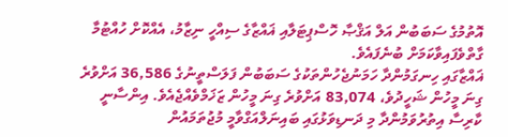އޮތުމުގެ ސަބަބުން އަލް އަޤްޞާ ހޮސްޕިޓަލާއި ޣައްޒާގެ ސިއްހީ ނިޒާމު، އެއްކޮށް ހުއްޓުމާ ގާތްވެފައިވާކަމަށް ބުނެފައެވެ.
ޣައްޒާގައި ހިނގަމުންދާ ހަމަނުޖެހުންތަކުގެ ސަބަބުން ފަލަސްތީނުގެ 36,586 އަށްވުރެ ގިނަ މީހުން ޝަހީދުވެ، 83,074 އަށްވުރެ ގިނަ މީހުން ޒަޚަމްވެއްޖެއެވެ. އިންސާނީ ކާރިސާ އިތުރުވަމުންދާ މި ދަނޑިވަޅުގައި ބައިނަލްއަގްވާމީ މުޖުތަމައުން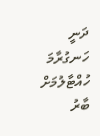ދަނީ ހަނގުރާމަ ހުއްޓާލުމަށް ބާރު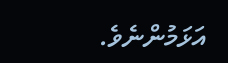އަޅަމުންނެވެ.